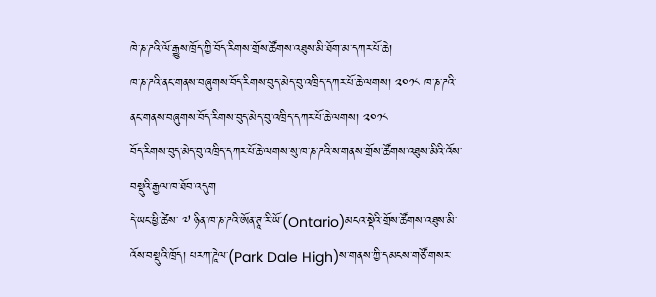ཁེ་ཎ་ཌའི་ལོ་རྒྱུས་ཁྲོད་ཀྱི་བོད་རིགས་གྲོས་ཚོགས་འཐུས་མི་ཐོག་མ་དཀར་པོ་ཆེ།
ཁ་ཎ་ཌའི་ནང་གནས་བཞུགས་བོད་རིགས་བུད་མེད་བུ་འཁྲིད་དཀར་པོ་ཆེ་ལགས། ༢༠༡༨ ཁ་ཎ་ཌའི་ནང་གནས་བཞུགས་བོད་རིགས་བུད་མེད་བུ་འཁྲིད་དཀར་པོ་ཆེ་ལགས། ༢༠༡༨
བོད་རིགས་བུད་མེད་བུ་འཁྲིད་དཀར་པོ་ཆེ་ལགས་སུ་ཁ་ཎ་ཌའི་ས་གནས་གྲོས་ཚོགས་འཐུས་མིའི་འོས་བསྡུའི་རྒྱལ་ཁ་ཐོབ་འདུག
དེ་ཡང་ཕྱི་ཚེས་ ༧ ཉིན་ཁ་ཎ་ཌའི་ཨོན་ཊཱ་རི་ཡོ་(Ontario)མངའ་སྡེའི་གྲོས་ཚོགས་འཐུས་མི་འོས་བསྡུའི་ཁྲོད། པརཀ་ཌཱེལ་(Park Dale High)ས་གནས་ཀྱི་དམངས་གཙོ་གསར་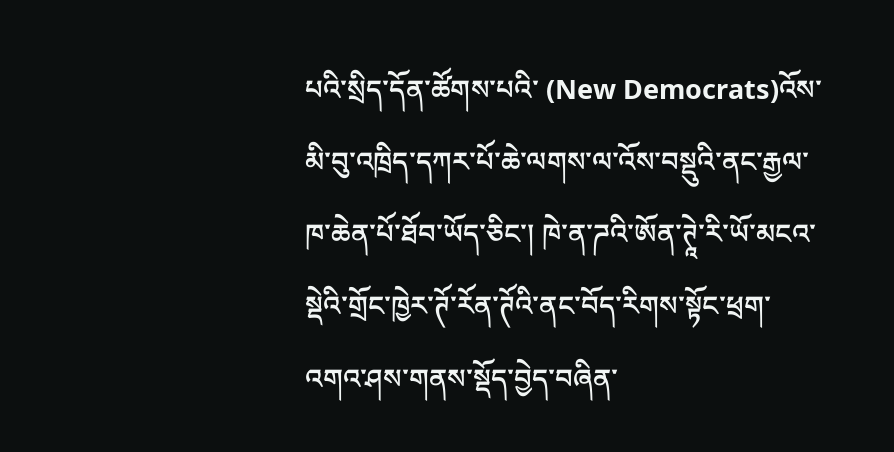པའི་སྲིད་དོན་ཚོགས་པའི་ (New Democrats)འོས་མི་བུ་འཁྲིད་དཀར་པོ་ཆེ་ལགས་ལ་འོས་བསྡུའི་ནང་རྒྱལ་ཁ་ཆེན་པོ་ཐོབ་ཡོད་ཅིང་། ཁེ་ན་ཌའི་ཨོན་ཊཱེ་རི་ཡོ་མངའ་སྡེའི་གྲོང་ཁྱེར་ཊོ་རོན་ཊོའི་ནང་བོད་རིགས་སྟོང་ཕྲག་འགའ་ཤས་གནས་སྡོད་བྱེད་བཞིན་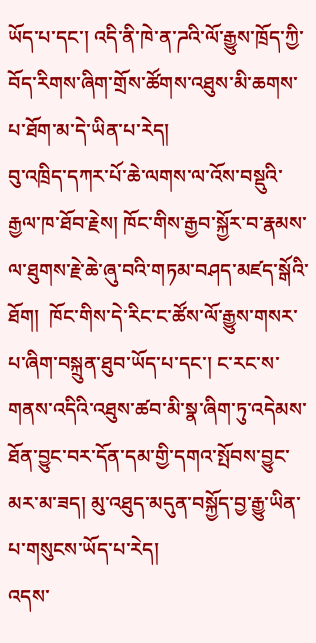ཡོད་པ་དང་། འདི་ནི་ཁེ་ན་ཌའི་ལོ་རྒྱུས་ཁྲོད་ཀྱི་བོད་རིགས་ཞིག་གྲོས་ཚོགས་འཐུས་མི་ཆགས་པ་ཐོག་མ་དེ་ཡིན་པ་རེད།
བུ་འཁྲིད་དཀར་པོ་ཆེ་ལགས་ལ་འོས་བསྡུའི་རྒྱལ་ཁ་ཐོབ་རྗེས། ཁོང་གིས་རྒྱབ་སྐྱོར་བ་རྣམས་ལ་ཐུགས་རྗེ་ཆེ་ཞུ་བའི་གཏམ་བཤད་མཛད་སྒོའི་ཐོག།  ཁོང་གིས་དེ་རིང་ང་ཚོས་ལོ་རྒྱུས་གསར་པ་ཞིག་བསྐྲུན་ཐུབ་ཡོད་པ་དང་། ང་རང་ས་གནས་འདིའི་འཐུས་ཚབ་མི་སྣ་ཞིག་ཏུ་འདེམས་ཐོན་བྱུང་བར་དོན་དམ་གྱི་དགའ་སྤོབས་བྱུང་མར་མ་ཟད། མུ་འཐུད་མདུན་བསྐྱོད་བྱ་རྒྱུ་ཡིན་པ་གསུངས་ཡོད་པ་རེད།
འདས་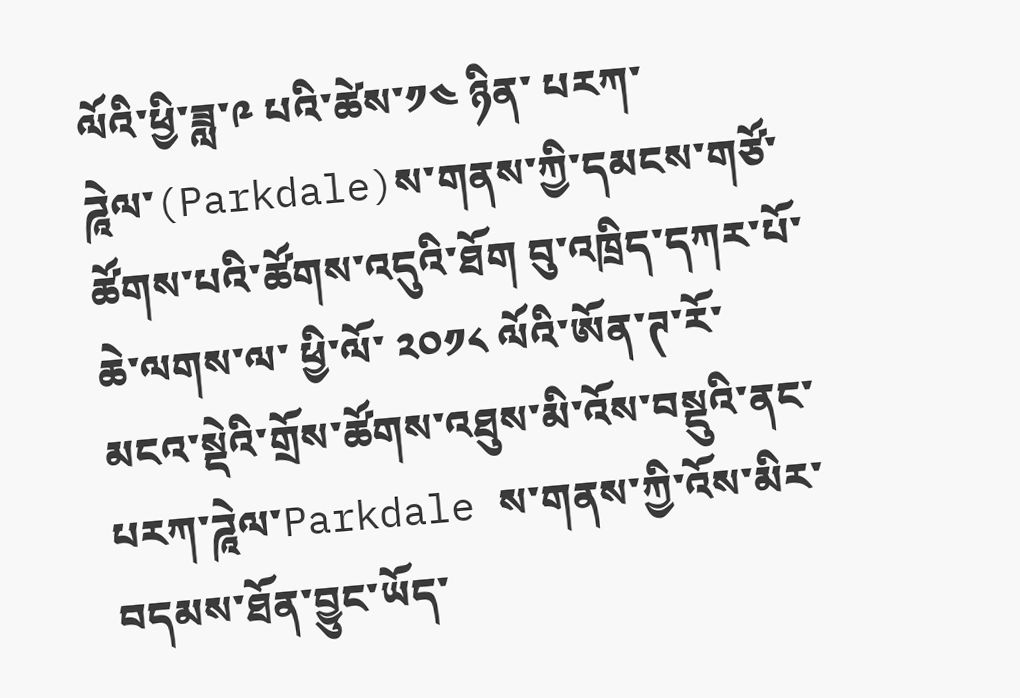ལོའི་ཕྱི་ཟླ་༩ པའི་ཚེས་༡༤ ཉིན་ པརཀ་ཌཱེལ་(Parkdale)ས་གནས་ཀྱི་དམངས་གཙོ་ཚོགས་པའི་ཚོགས་འདུའི་ཐོག བུ་འཁྲིད་དཀར་པོ་ཆེ་ལགས་ལ་ ཕྱི་ལོ་ ༢༠༡༨ ལོའི་ཨོན་ཊ་རོ་མངའ་སྡེའི་གྲོས་ཚོགས་འཐུས་མི་འོས་བསྡུའི་ནང་པརཀ་ཌཱེལ་Parkdale ས་གནས་ཀྱི་འོས་མིར་བདམས་ཐོན་བྱུང་ཡོད་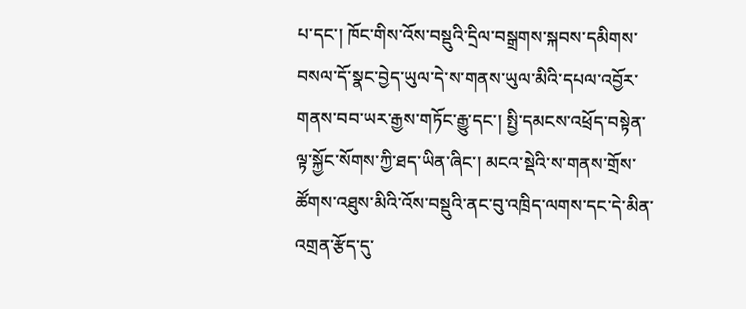པ་དང་། ཁོང་གིས་འོས་བསྡུའི་དྲིལ་བསྒྲགས་སྐབས་དམིགས་བསལ་དོ་སྣང་བྱེད་ཡུལ་དེ་ས་གནས་ཡུལ་མིའི་དཔལ་འབྱོར་གནས་བབ་ཡར་རྒྱས་གཏོང་རྒྱུ་དང་། སྤྱི་དམངས་འཕྲོད་བསྟེན་ལྟ་སྐྱོང་སོགས་ཀྱི་ཐད་ཡིན་ཞིང་། མངའ་སྡེའི་ས་གནས་གྲོས་ཚོགས་འཐུས་མིའི་འོས་བསྡུའི་ནང་བུ་འཁྲིད་ལགས་དང་དེ་མིན་འགྲན་རྩོད་དུ་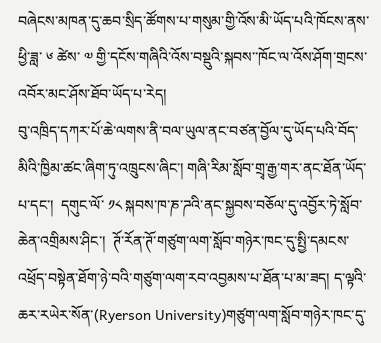བཞེངས་མཁན་དུ་ཆབ་སྲིད་ཚོགས་པ་གསུམ་གྱི་འོས་མི་ཡོད་པའི་ཁོངས་ནས་ཕྱི་ཟླ་ ༦ ཚེས་ ༧ གྱི་དངོས་གཞིའི་འོས་བསྡུའི་སྐབས་་ཁོང་ལ་འོས་ཤོག་གྲངས་འབོར་མང་ཤོས་ཐོབ་ཡོད་པ་རེད།
བུ་འཁྲིད་དཀར་པོ་ཆེ་ལགས་ནི་བལ་ཡུལ་ནང་བཙན་བྱོལ་དུ་ཡོད་པའི་བོད་མིའི་ཁྱིམ་ཚང་ཞིག་ཏུ་འཁྲུངས་ཞིང་། གཞི་རིམ་སློབ་གྲྭ་རྒྱ་གར་ནང་ཐོན་ཡོད་པ་དང་།  དགུང་ལོ་ ༡༨ སྐབས་ཁ་ཎ་ཌའི་ནང་སྐྱབས་བཅོལ་དུ་འབྱོར་ཏེ་སློབ་ཆེན་འགྲིམས་ཤིང་།  ཊོ་རོན་ཊོ་གཙུག་ལག་སློབ་གཉེར་ཁང་དུ་སྤྱི་དམངས་འཕྲོད་བསྟེན་ཐོག་ཉེ་བའི་གཙུག་ལག་རབ་འབྱམས་པ་ཐོན་པ་མ་ཟད། ད་ལྟའི་ཆར་རཡེར་སོན་(Ryerson University)གཙུག་ལག་སློབ་གཉེར་ཁང་དུ་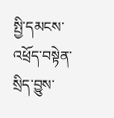སྤྱི་དམངས་འཕྲོད་བསྟེན་སྲིད་བྱུས་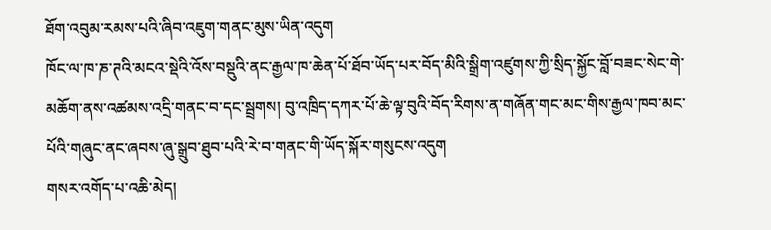ཐོག་འབུམ་རམས་པའི་ཞིབ་འཇུག་གནང་མུས་ཡིན་འདུག
ཁོང་ལ་ཁ་ཎ་ཊའི་མངའ་སྡེའི་འོས་བསྡུའི་ནང་རྒྱལ་ཁ་ཆེན་པོ་ཐོབ་ཡོད་པར་བོད་མིའི་སྒྲིག་འཛུགས་ཀྱི་སྲིད་སྐྱོང་བློ་བཟང་སེང་གེ་མཆོག་ནས་འཚམས་འདྲི་གནང་བ་དང་སྦྲགས། བུ་འཁྲིད་དཀར་པོ་ཆེ་ལྟ་བུའི་བོད་རིགས་ན་གཞོན་གང་མང་གིས་རྒྱལ་ཁབ་མང་པོའི་གཞུང་ནང་ཞབས་ཞུ་སྒྲུབ་ཐུབ་པའི་རེ་བ་གནང་གི་ཡོད་སྐོར་གསུངས་འདུག
གསར་འགོད་པ་འཆི་མེད།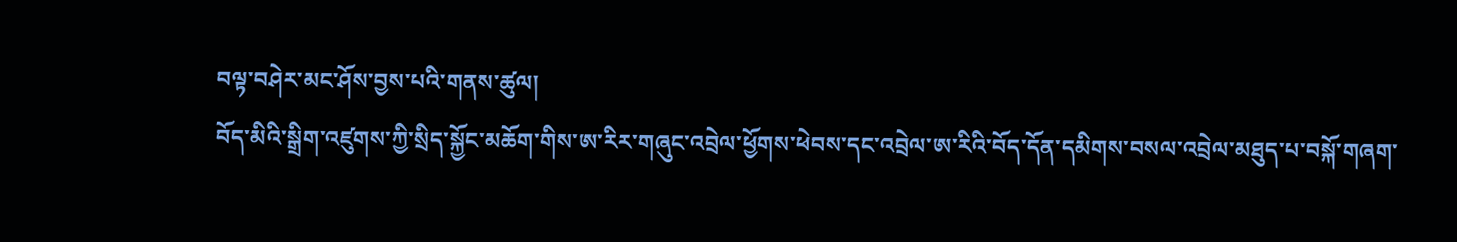བལྟ་བཤེར་མང་ཤོས་བྱས་པའི་གནས་ཚུལ།
བོད་མིའི་སྒྲིག་འཛུགས་ཀྱི་སྲིད་སྐྱོང་མཆོག་གིས་ཨ་རིར་གཞུང་འབྲེལ་ཕྱོགས་ཕེབས་དང་འབྲེལ་ཨ་རིའི་བོད་དོན་དམིགས་བསལ་འབྲེལ་མཐུད་པ་བསྐོ་གཞག་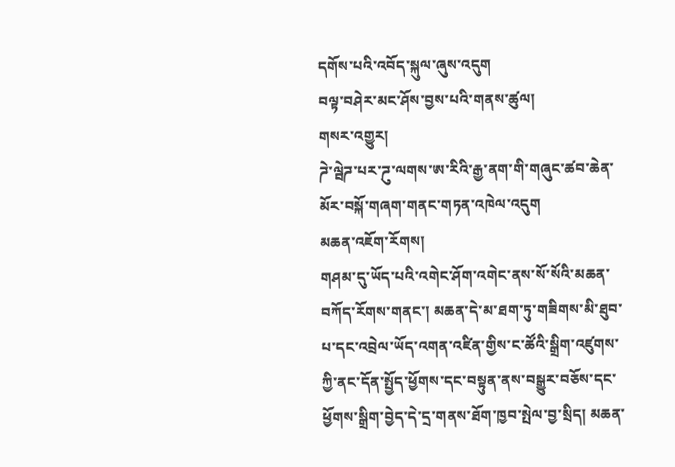དགོས་པའི་འབོད་སྐུལ་ཞུས་འདུག
བལྟ་བཤེར་མང་ཤོས་བྱས་པའི་གནས་ཚུལ།
གསར་འགྱུར།
ཌེ་ལྦེཌ་པར་ཌུ་ལགས་ཨ་རིའི་རྒྱ་ནག་གི་གཞུང་ཚབ་ཆེན་མོར་བསྐོ་གཞག་གནང་གཏན་འཁེལ་འདུག
མཆན་འཇོག་རོགས།
གཤམ་དུ་ཡོད་པའི་འགེང་ཤོག་འགེང་ནས་སོ་སོའི་མཆན་བཀོད་རོགས་གནང་། མཆན་དེ་མ་ཐག་ཏུ་གཟིགས་མི་ཐུབ་པ་དང་འབྲེལ་ཡོད་འགན་འཛིན་གྱིས་ང་ཚོའི་སྒྲིག་འཛུགས་ཀྱི་ནང་དོན་སྤྱོད་ཕྱོགས་དང་བསྟུན་ནས་བསྒྱུར་བཅོས་དང་ཕྱོགས་སྒྲིག་བྱེད་དེ་དྲ་གནས་ཐོག་ཁྱབ་སྤེལ་བྱ་སྲིད། མཆན་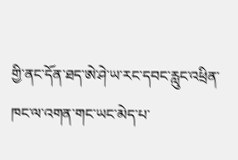གྱི་ནང་དོན་ཐད་ཨེ་ཤེ་ཡ་རང་དབང་རླུང་འཕྲིན་ཁང་ལ་འགན་གང་ཡང་མེད་པ་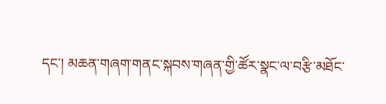དང་། མཆན་གཞག་གནང་སྐབས་གཞན་གྱི་ཚོར་སྣང་ལ་བརྩི་མཐོང་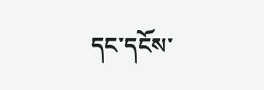དང་དངོས་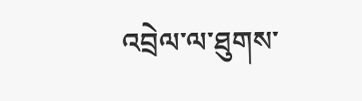འབྲེལ་ལ་ཐུགས་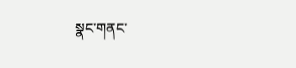སྣང་གནང་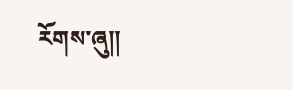རོགས་ཞུ༎